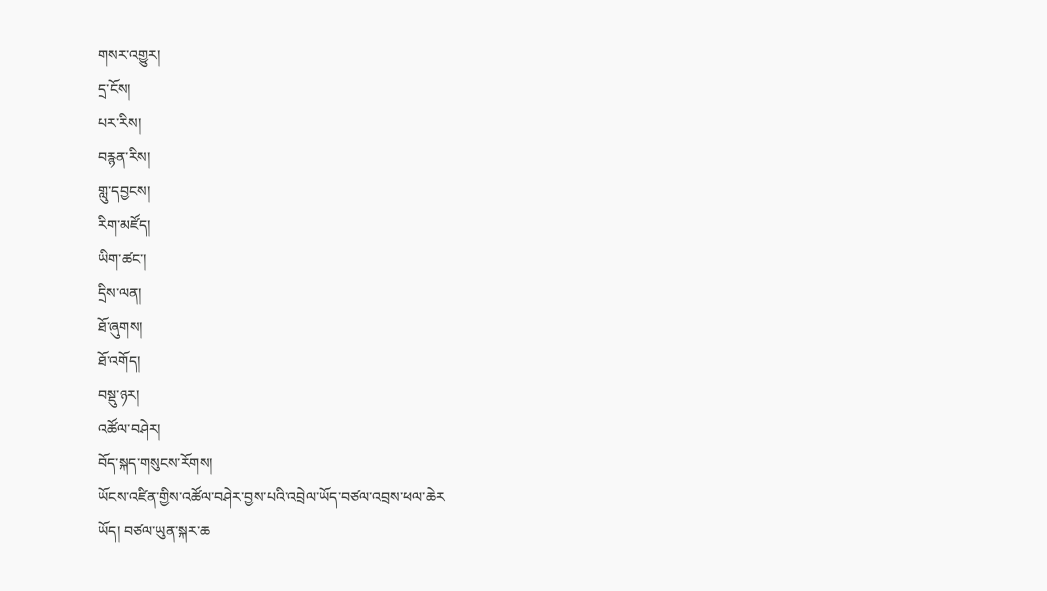གསར་འགྱུར།
དྲ་ངོས།
པར་རིས།
བརྙན་རིས།
གླུ་དབྱངས།
རིག་མཛོད།
ཡིག་ཚང་།
དྲིས་ལན།
ཐོ་ཞུགས།
ཐོ་འགོད།
བསྡུ་ཉར།
འཚོལ་བཤེར།
བོད་སྐད་གསུངས་རོགས།
ཡོངས་འཛིན་གྱིས་འཚོལ་བཤེར་བྱས་པའི་འབྲེལ་ཡོད་བཙལ་འབྲས་ཕལ་ཆེར
ཡོད། བཙལ་ཡུན་སྐར་ཆ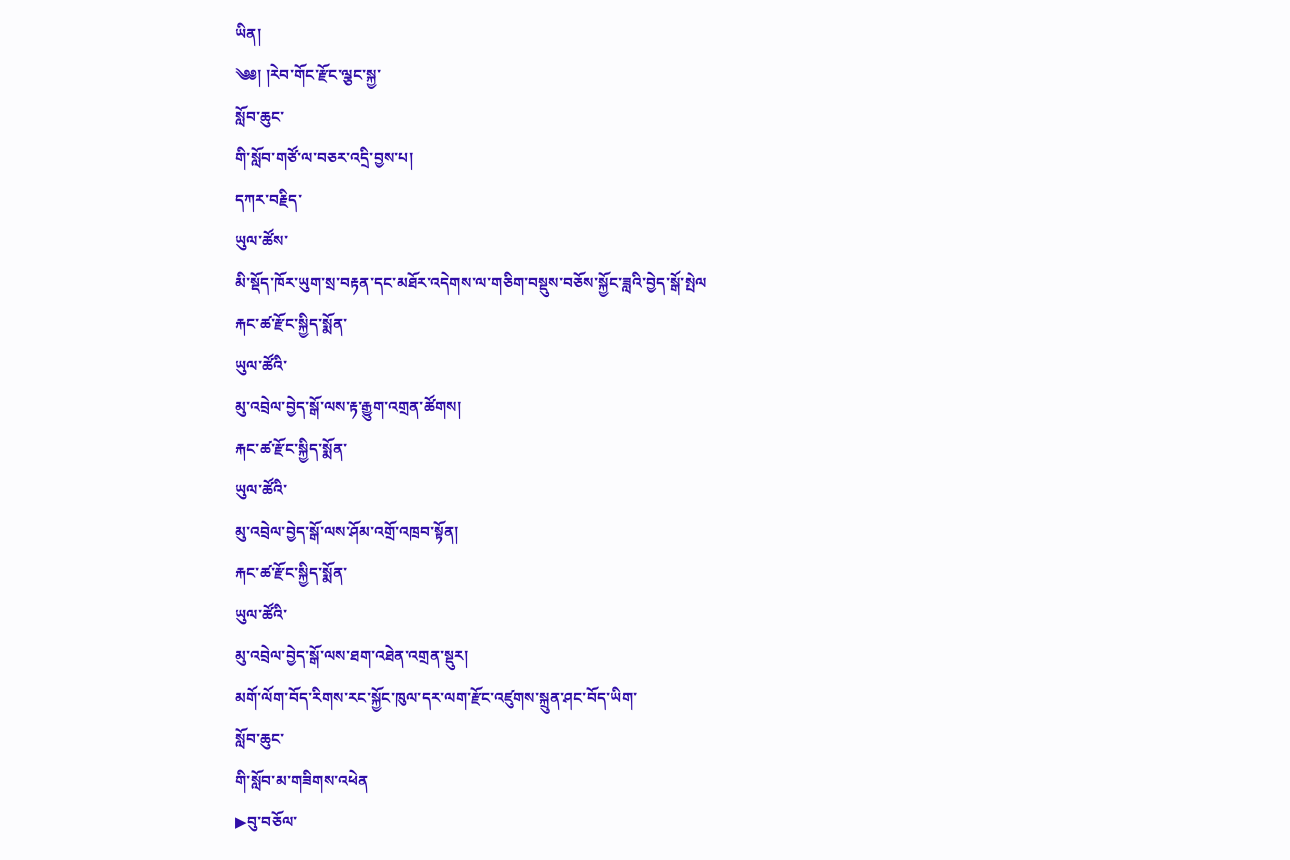ཡིན།
༄༅། །རེབ་གོང་རྫོང་ལྕང་སྐྱ་
སློབ་ཆུང་
གི་སློབ་གཙོ་ལ་བཅར་འདྲི་བྱས་པ།
དཀར་བརྗིད་
ཡུལ་ཚོས་
མི་སྡོད་ཁོར་ཡུག་སྲ་བརྟན་དང་མཐོར་འདེགས་ལ་གཅིག་བསྡུས་བཅོས་སྐྱོང་ཟླའི་བྱེད་སྒོ་སྤེལ
རྐང་ཚ་རྫོང་སྐྱིད་སྨོན་
ཡུལ་ཚོའི་
མུ་འབྲེལ་བྱེད་སྒོ་ལས་རྟ་རྒྱུག་འགྲན་ཚོགས།
རྐང་ཚ་རྫོང་སྐྱིད་སྨོན་
ཡུལ་ཚོའི་
མུ་འབྲེལ་བྱེད་སྒོ་ལས་ཤོམ་འགྲོ་འཁྲབ་སྟོན།
རྐང་ཚ་རྫོང་སྐྱིད་སྨོན་
ཡུལ་ཚོའི་
མུ་འབྲེལ་བྱེད་སྒོ་ལས་ཐག་འཐེན་འགྲན་སྡུར།
མགོ་ལོག་བོད་རིགས་རང་སྐྱོང་ཁུལ་དར་ལག་རྫོང་འཛུགས་སྐྲུན་ཤང་བོད་ཡིག་
སློབ་ཆུང་
གི་སློབ་མ་གཟིགས་འཕེན
▶བུ་བཅོལ་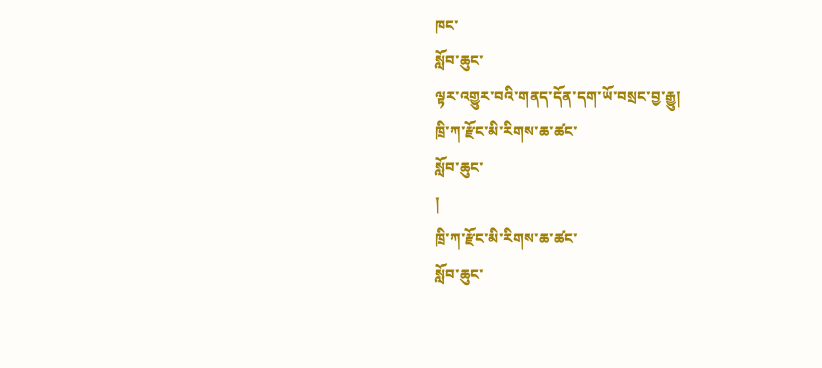ཁང་
སློབ་ཆུང་
ལྟར་འགྱུར་བའི་གནད་དོན་དག་ཡོ་བསྲང་བྱ་རྒྱུ།
ཁྲི་ཀ་རྫོང་མི་རིགས་ཆ་ཚང་
སློབ་ཆུང་
།
ཁྲི་ཀ་རྫོང་མི་རིགས་ཆ་ཚང་
སློབ་ཆུང་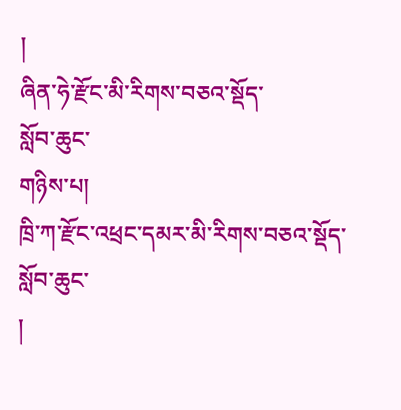།
ཞིན་ཧེ་རྫོང་མི་རིགས་བཅའ་སྡོད་
སློབ་ཆུང་
གཉིས་པ།
ཁྲི་ཀ་རྫོང་འཕྲང་དམར་མི་རིགས་བཅའ་སྡོད་
སློབ་ཆུང་
།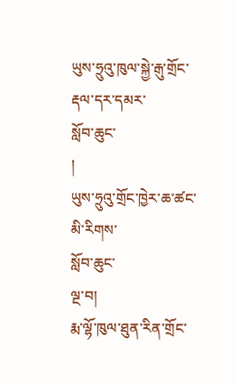ཡུས་ཧྲུའུ་ཁུལ་སྐྱེ་རྒུ་གྲོང་རྡལ་དར་དམར་
སློབ་ཆུང་
།
ཡུས་ཧྲུའུ་གྲོང་ཁྱེར་ཆ་ཚང་མི་རིགས་
སློབ་ཆུང་
ལྔ་བ།
རྨ་ལྷོ་ཁུལ་ཐུན་རིན་གྲོང་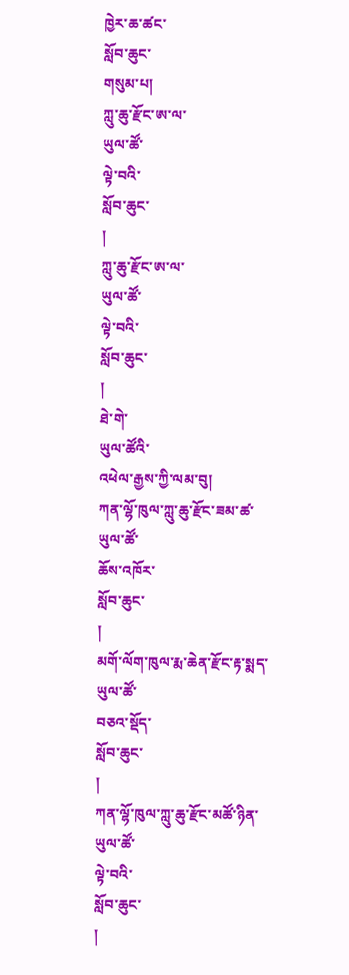ཁྱེར་ཆ་ཚང་
སློབ་ཆུང་
གསུམ་པ།
ཀླུ་ཆུ་རྫོང་ཨ་ལ་
ཡུལ་ཚོ་
ལྟེ་བའི་
སློབ་ཆུང་
།
ཀླུ་ཆུ་རྫོང་ཨ་ལ་
ཡུལ་ཚོ་
ལྟེ་བའི་
སློབ་ཆུང་
།
ཐེ་གེ་
ཡུལ་ཚོའི་
འཕེལ་རྒྱས་ཀྱི་ལམ་བུ།
ཀན་ལྷོ་ཁུལ་ཀླུ་ཆུ་རྫོང་ཟམ་ཚ་
ཡུལ་ཚོ་
ཆོས་འཁོར་
སློབ་ཆུང་
།
མགོ་ལོག་ཁུལ་རྨ་ཆེན་རྫོང་རྟ་སྨད་
ཡུལ་ཚོ་
བཅའ་སྡོད་
སློབ་ཆུང་
།
ཀན་ལྷོ་ཁུལ་ཀླུ་ཆུ་རྫོང་མཚོ་ཉིན་
ཡུལ་ཚོ་
ལྟེ་བའི་
སློབ་ཆུང་
།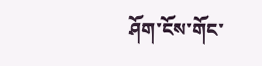ཤོག་ངོས་གོང་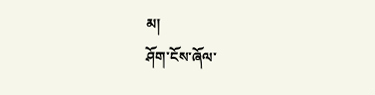མ།
ཤོག་ངོས་ཞོལ་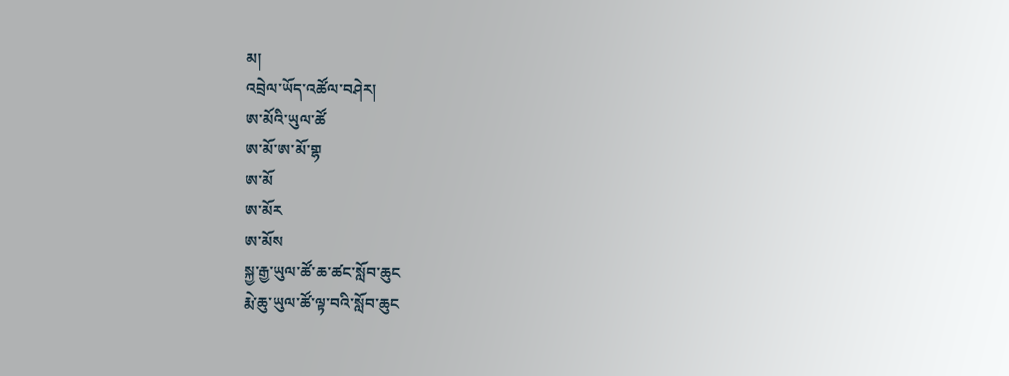མ།
འབྲེལ་ཡོད་འཚོལ་བཤེར།
ཨ་མོའི་ཡུལ་ཚོ
ཨ་མོ་ཨ་མོ་གྷ
ཨ་མོ
ཨ་མོར
ཨ་མོས
སྐྱ་རྒྱ་ཡུལ་ཚོ་ཆ་ཚང་སློབ་ཆུང
རྨེ་ཆུ་ཡུལ་ཚོ་ལྟ་བའི་སློབ་ཆུང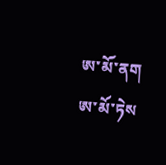ཨ་མོ་ནག
ཨ་མོ་ཏེས